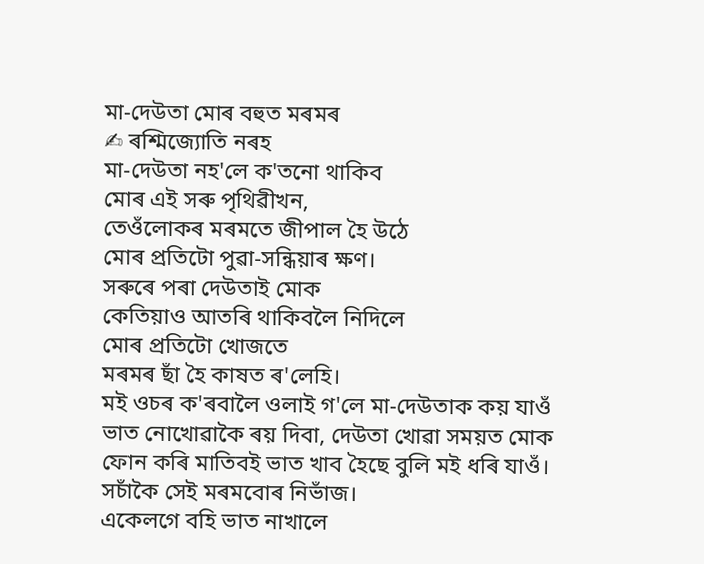মা-দেউতা মোৰ বহুত মৰমৰ
✍ ৰশ্মিজ্যোতি নৰহ
মা-দেউতা নহ'লে ক'তনো থাকিব
মোৰ এই সৰু পৃথিৱীখন,
তেওঁলোকৰ মৰমতে জীপাল হৈ উঠে
মোৰ প্ৰতিটো পুৱা-সন্ধিয়াৰ ক্ষণ।
সৰুৰে পৰা দেউতাই মোক
কেতিয়াও আতৰি থাকিবলৈ নিদিলে
মোৰ প্ৰতিটো খোজতে
মৰমৰ ছাঁ হৈ কাষত ৰ'লেহি।
মই ওচৰ ক'ৰবালৈ ওলাই গ'লে মা-দেউতাক কয় যাওঁ
ভাত নোখোৱাকৈ ৰয় দিবা, দেউতা খোৱা সময়ত মোক
ফোন কৰি মাতিবই ভাত খাব হৈছে বুলি মই ধৰি যাওঁ।
সচাঁকৈ সেই মৰমবোৰ নিভাঁজ।
একেলগে বহি ভাত নাখালে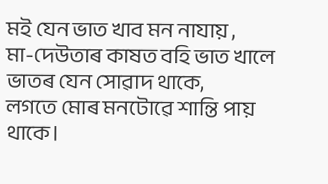মই যেন ভাত খাব মন নাযায় ,
মা-দেউতাৰ কাষত বহি ভাত খালে
ভাতৰ যেন সোৱাদ থাকে,
লগতে মোৰ মনটোৱে শান্তি পায় থাকে।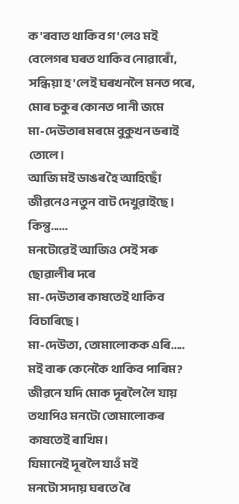ক'ৰবাত থাকিব গ'লেও মই বেলেগৰ ঘৰত থাকিব নোৱাৰোঁ,
সন্ধিয়া হ'লেই ঘৰখনলৈ মনত পৰে,
মোৰ চকুৰ কোনত পানী জমে
মা-দেউতাৰ মৰমে বুকুখন ভৰাই তোলে।
আজি মই ডাঙৰ হৈ আহিছোঁ
জীৱনেও নতুন বাট দেখুৱাইছে।
কিন্তু......
মনটোৱেই আজিও সেই সৰু ছোৱালীৰ দৰে
মা-দেউতাৰ কাষতেই থাকিব বিচাৰিছে।
মা-দেউতা, তোমালোকক এৰি.....
মই বাৰু কেনেকৈ থাকিব পাৰিম?
জীৱনে যদি মোক দূৰলৈ লৈ যায়
তথাপিও মনটো তোমালোকৰ কাষতেই ৰাখিম।
যিমানেই দূৰলৈ যাওঁ মই
মনটো সদায় ঘৰতে ৰৈ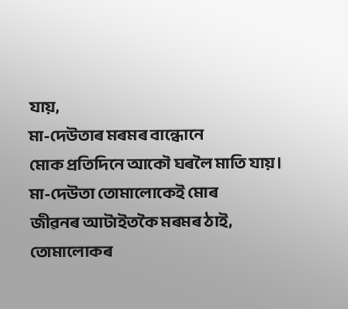যায়,
মা-দেউতাৰ মৰমৰ বান্ধোনে
মোক প্ৰতিদিনে আকৌ ঘৰলৈ মাতি যায়।
মা-দেউতা তোমালোকেই মোৰ
জীৱনৰ আটাইতকৈ মৰমৰ ঠাই,
তোমালোকৰ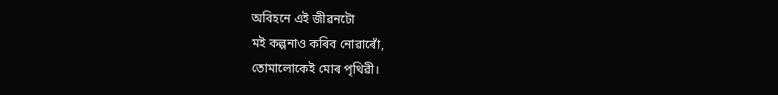অবিহনে এই জীৱনটো
মই কল্পনাও কৰিব নোৱাৰোঁ,
তোমালোকেই মোৰ পৃথিৱী।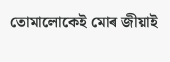তোমালোকেই মোৰ জীয়াই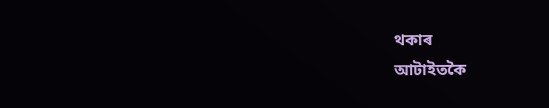থকাৰ
আটাইতকৈ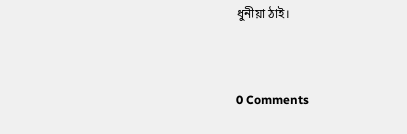ধুনীয়া ঠাই।


0 Comments